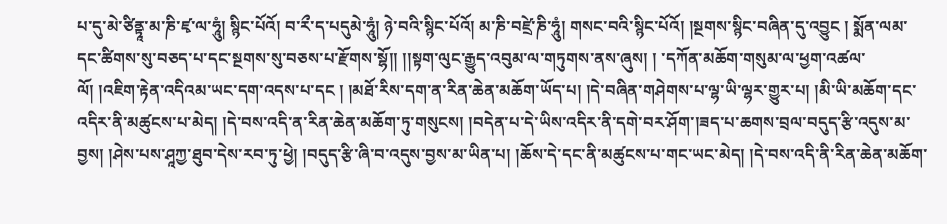པ་དུ་མེ་ཙིནྟཱ་མ་ཎི་ཛྭ་ལ་ཧཱུཾ། སྙིང་པོའོ། བ་རྀ་ད་པདུམེ་ཧཱུཾ། ཉེ་བའི་སྙིང་པོའོ། མ་ཎི་བཛྲེ་ཎི་ཧཱུཾ། གསང་བའི་སྙིང་པོའོ། །སྔགས་སྙིང་བཞིན་དུ་འབྱུང ། སྨོན་ལམ་དང་ཚིགས་སུ་བཅད་པ་དང་སྔགས་སུ་བཅས་པ་རྫོགས་སྷོ།། །།སྟག་ལུང་རྒྱུད་འབུམ་ལ་གཏུགས་ནས་ཞུས། ། ་དཀོན་མཆོག་གསུམ་ལ་ཕྱག་འཚལ་ལོ། །འཇིག་རྟེན་འདིའམ་ཡང་དག་འདས་པ་དང ། །མཐོ་རིས་དག་ན་རིན་ཆེན་མཆོག་ཡོད་པ། །དེ་བཞིན་གཤེགས་པ་ལྷ་ཡི་ལྷར་གྱུར་པ། །མི་ཡི་མཆོག་དང་འདིར་ནི་མཚུངས་པ་མེད། །དེ་བས་འདི་ན་རིན་ཆེན་མཆོག་ཏུ་གསུངས། །བདེན་པ་དེ་ཡིས་འདིར་ནི་དགེ་བར་ཤོག་།ཟད་པ་ཆགས་བྲལ་བདུད་རྩི་འདུས་མ་བྱས། །ཤེས་པས་ཤཱཀྱ་ཐུབ་དེས་རབ་ཏུ་ཕྱེ། །བདུད་རྩི་ཞི་བ་འདུས་བྱས་མ་ཡིན་པ། །ཆོས་དེ་དང་ནི་མཚུངས་པ་གང་ཡང་མེད། །དེ་བས་འདི་ནི་རིན་ཆེན་མཆོག་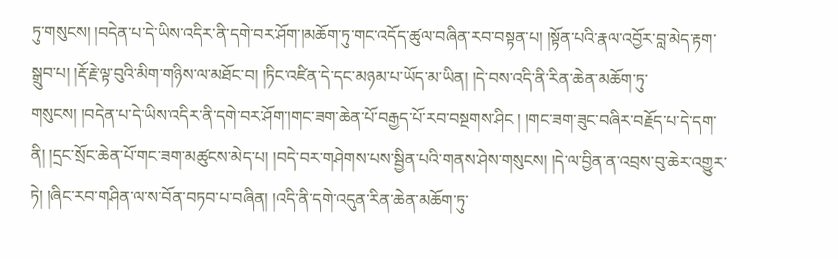ཏུ་གསུངས། །བདེན་པ་དེ་ཡིས་འདིར་ནི་དགེ་བར་ཤོག་།མཆོག་ཏུ་གང་འདོད་ཚུལ་བཞིན་རབ་བསྟན་པ། །སྟོན་པའི་རྣལ་འབྱོར་བླ་མེད་རྟག་སྒྲུབ་པ། །རྡོ་རྗེ་ལྟ་བུའི་མིག་གཉིས་ལ་མཐོང་བ། །ཏིང་འཛིན་དེ་དང་མཉམ་པ་ཡོད་མ་ཡིན། །དེ་བས་འདི་ནི་རིན་ཆེན་མཆོག་ཏུ་གསུངས། །བདེན་པ་དེ་ཡིས་འདིར་ནི་དགེ་བར་ཤོག་།གང་ཟག་ཆེན་པོ་བརྒྱད་པོ་རབ་བསྔགས་ཤིང ། །གང་ཟག་ཟུང་བཞིར་བརྗོད་པ་དེ་དག་ནི། །དྲང་སྲོང་ཆེན་པོ་གང་ཟག་མཚུངས་མེད་པ། །བདེ་བར་གཤེགས་པས་སྦྱིན་པའི་གནས་ཤེས་གསུངས། །དེ་ལ་བྱིན་ན་འབྲས་བུ་ཆེར་འགྱུར་ཏེ། །ཞིང་རབ་གཤིན་ལ་ས་བོན་བཏབ་པ་བཞིན། །འདི་ནི་དགེ་འདུན་རིན་ཆེན་མཆོག་ཏུ་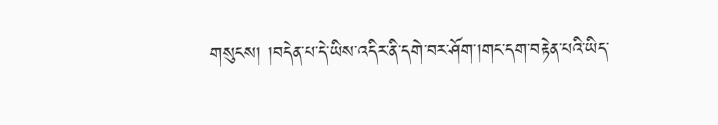གསུངས། །བདེན་པ་དེ་ཡིས་འདིར་ནི་དགེ་བར་ཤོག་།གང་དག་བརྟེན་པའི་ཡིད་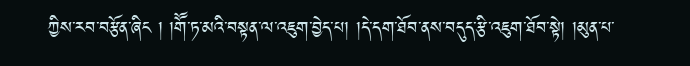ཀྱིས་རབ་བརྩོན་ཞིང ། །གཽ་ཏ་མའི་བསྟན་ལ་འཇུག་བྱེད་པ། །དེ་དག་ཐོབ་ནས་བདུད་རྩི་འཇུག་ཐོབ་སྟེ། །མུན་པ་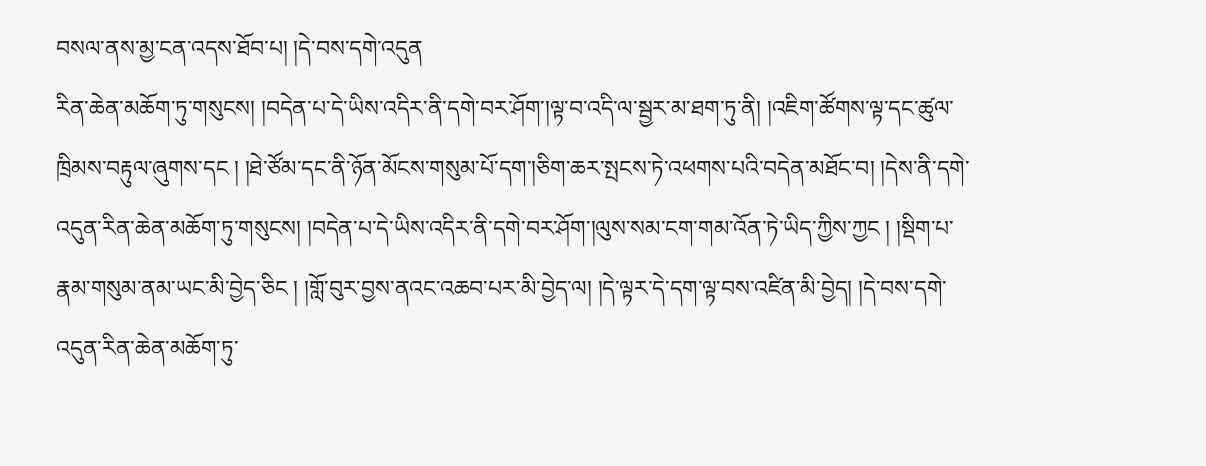བསལ་ནས་མྱ་ངན་འདས་ཐོབ་པ། །དེ་བས་དགེ་འདུན
རིན་ཆེན་མཆོག་ཏུ་གསུངས། །བདེན་པ་དེ་ཡིས་འདིར་ནི་དགེ་བར་ཤོག་།ལྟ་བ་འདི་ལ་སྦྱར་མ་ཐག་ཏུ་ནི། །འཇིག་ཚོགས་ལྟ་དང་ཚུལ་ཁྲིམས་བརྟུལ་ཞུགས་དང ། །ཐེ་ཙོམ་དང་ནི་ཉོན་མོངས་གསུམ་པོ་དག་།ཅིག་ཆར་སྤངས་ཏེ་འཕགས་པའི་བདེན་མཐོང་བ། །དེས་ནི་དགེ་འདུན་རིན་ཆེན་མཆོག་ཏུ་གསུངས། །བདེན་པ་དེ་ཡིས་འདིར་ནི་དགེ་བར་ཤོག་།ལུས་སམ་ངག་གམ་འོན་ཏེ་ཡིད་ཀྱིས་ཀྱང ། །སྡིག་པ་རྣམ་གསུམ་ནམ་ཡང་མི་བྱེད་ཅིང ། །གློ་བུར་བྱས་ནའང་འཆབ་པར་མི་བྱེད་ལ། །དེ་ལྟར་དེ་དག་ལྟ་བས་འཛིན་མི་བྱེད། །དེ་བས་དགེ་འདུན་རིན་ཆེན་མཆོག་ཏུ་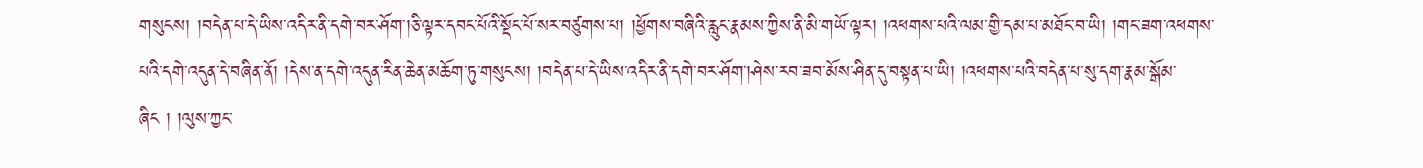གསུངས། །བདེན་པ་དེ་ཡིས་འདིར་ནི་དགེ་བར་ཤོག་།ཅི་ལྟར་དབང་པོའི་སྡོང་པོ་སར་བཙུགས་པ། །ཕྱོགས་བཞིའི་རླུང་རྣམས་ཀྱིས་ནི་མི་གཡོ་ལྟར། །འཕགས་པའི་ལམ་གྱི་དམ་པ་མཐོང་བ་ཡི། །གང་ཟག་འཕགས་པའི་དགེ་འདུན་དེ་བཞིན་ནོ། །དེས་ན་དགེ་འདུན་རིན་ཆེན་མཆོག་ཏུ་གསུངས། །བདེན་པ་དེ་ཡིས་འདིར་ནི་དགེ་བར་ཤོག་།ཤེས་རབ་ཟབ་མོས་ཤིན་དུ་བསྟན་པ་ཡི། །འཕགས་པའི་བདེན་པ་སུ་དག་རྣམ་སྒོམ་ཞིང ། །ལུས་ཀྱང་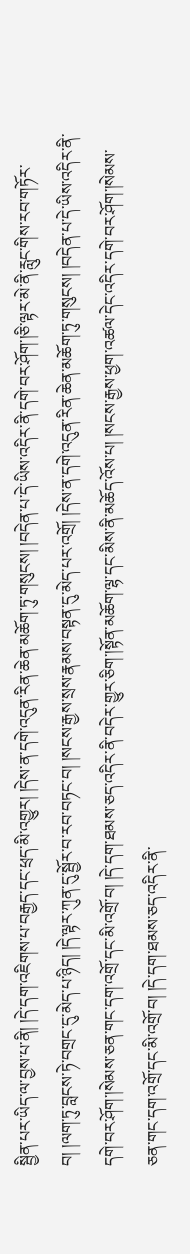སྦྱིན་པར་ཡིད་ལ་བྱས་པ་ནི། །དེ་དག་འཇིགས་པ་བརྒྱད་དང་ཕྲད་མི་འགྱུར། །དེས་ན་དགེ་འདུན་རིན་ཆེན་མཆོག་ཏུ་གསུངས། །བདེན་པ་དེ་ཡིས་འདིར་ནི་དགེ་བར་ཤོག་།ཅི་ལྟར་མེ་ནི་རླུང་གིས་རབ་གཏོར་བ། །ལག་ཏུ་བླངས་ཏེ་བགྲང་དུ་མེད་པ་ཉིད། །དེ་ལྟར་ཀུན་དུ་སྦྱོར་བ་རབ་བཏང་བ། །སངས་རྒྱས་སྲས་རྣམས་བསྟན་དུ་མེད་པར་འགྲོ། །དེས་ན་དགེ་འདུན་རིན་ཆེན་མཆོག་ཏུ་གསུངས། །བདེན་པ་དེ་ཡིས་འདིར་ནི་དགེ་བར་ཤོག་།སེམས་ཅན་གང་དག་འགྲོ་དང་མི་འགྲོ་བ། །དེ་དག་ཐམས་ཅད་འདིར་ནི་བདེར་གྱུར་ཅིག་།སྟོན་མཆོག་ལྷ་དང་མིས་ནི་མཆོད་འོས་པ། །སངས་རྒྱས་ཕྱག་འཚལ་དེང་འདིར་དགེ་བར་ཤོག་།སེམས་ཅན་གང་དག་འགྲོ་དང་མི་འགྲོ་བ། །དེ་དག་ཐམས་ཅད་འདིར་ནི་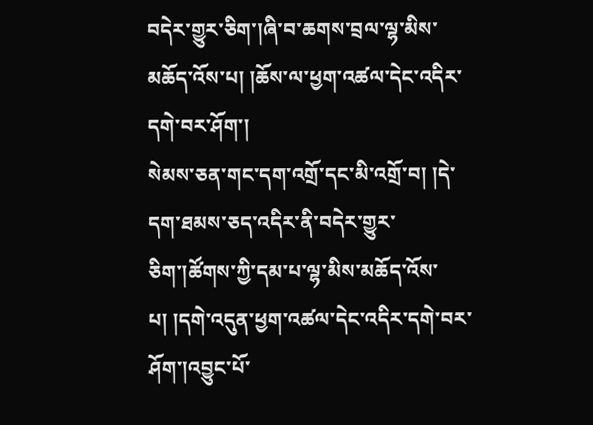བདེར་གྱུར་ཅིག་།ཞི་བ་ཆགས་བྲལ་ལྷ་མིས་མཆོད་འོས་པ། །ཆོས་ལ་ཕྱག་འཚལ་དེང་འདིར་དགེ་བར་ཤོག་།
སེམས་ཅན་གང་དག་འགྲོ་དང་མི་འགྲོ་བ། །དེ་དག་ཐམས་ཅད་འདིར་ནི་བདེར་གྱུར་ཅིག་།ཚོགས་ཀྱི་དམ་པ་ལྷ་མིས་མཆོད་འོས་པ། །དགེ་འདུན་ཕྱག་འཚལ་དེང་འདིར་དགེ་བར་ཤོག་།འབྱུང་པོ་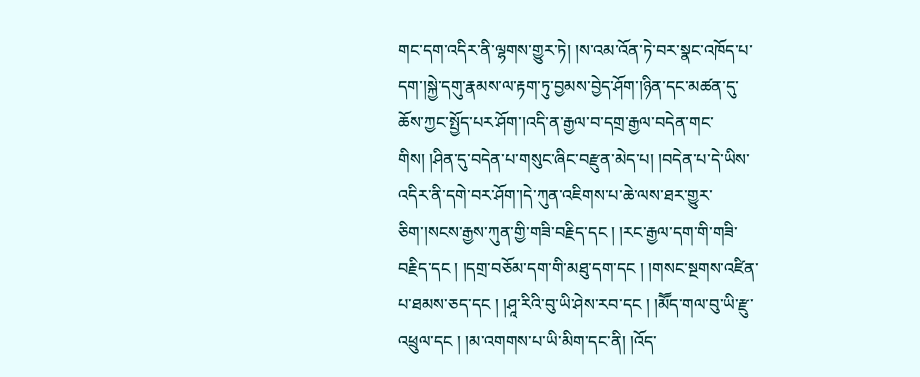གང་དག་འདིར་ནི་ལྷགས་གྱུར་ཏེ། །ས་འམ་འོན་ཏེ་བར་སྣང་འཁོད་པ་དག་།སྐྱེ་དགུ་རྣམས་ལ་རྟག་ཏུ་བྱམས་བྱེད་ཤོག་།ཉིན་དང་མཚན་དུ་ཆོས་ཀྱང་སྤྱོད་པར་ཤོག་།འདི་ན་རྒྱལ་བ་དགྲ་རྒྱལ་བདེན་གང་གིས། །ཤིན་དུ་བདེན་པ་གསུང་ཞིང་བརྫུན་མེད་པ། །བདེན་པ་དེ་ཡིས་འདིར་ནི་དགེ་བར་ཤོག་།དེ་ཀུན་འཇིགས་པ་ཆེ་ལས་ཐར་གྱུར་ཅིག་།སངས་རྒྱས་ཀུན་གྱི་གཟི་བརྗིད་དང ། །རང་རྒྱལ་དག་གི་གཟི་བརྗིད་དང ། །དགྲ་བཅོམ་དག་གི་མཐུ་དག་དང ། །གསང་སྔགས་འཛིན་པ་ཐམས་ཅད་དང ། །ཤཱ་རིའི་བུ་ཡི་ཤེས་རབ་དང ། །མཽད་གལ་བུ་ཡི་རྫུ་འཕྲུལ་དང ། །མ་འགགས་པ་ཡི་མིག་དང་ནི། །འོད་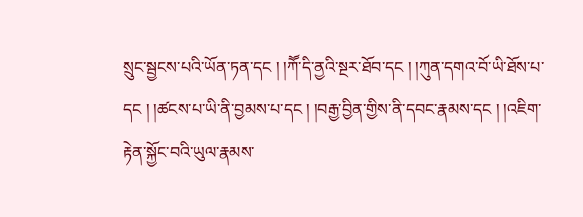སྲུང་སྦྱངས་པའི་ཡོན་ཏན་དང ། །ཀཽ་དི་ནྱའི་སྔར་ཐོབ་དང ། །ཀུན་དགའ་བོ་ཡི་ཐོས་པ་དང ། །ཚངས་པ་ཡི་ནི་བྱམས་པ་དང ། །བརྒྱ་བྱིན་གྱིས་ནི་དབང་རྣམས་དང ། །འཇིག་རྟེན་སྐྱོང་བའི་ཡུལ་རྣམས་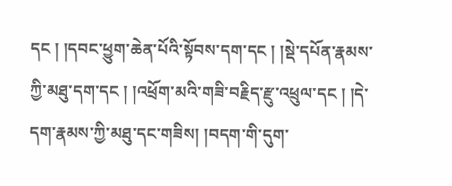དང ། །དབང་ཕྱུག་ཆེན་པོའི་སྟོབས་དག་དང ། །སྡེ་དཔོན་རྣམས་ཀྱི་མཐུ་དག་དང ། །འཕྲོག་མའི་གཟི་བརྗིད་རྫུ་འཕྲུལ་དང ། །དེ་དག་རྣམས་ཀྱི་མཐུ་དང་གཟིས། །བདག་གི་དུག་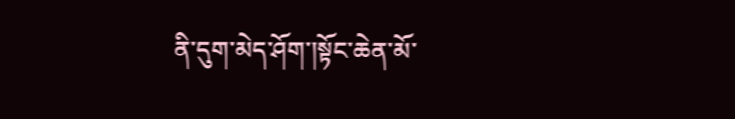ནི་དུག་མེད་ཤོག་།སྟོང་ཆེན་མོ་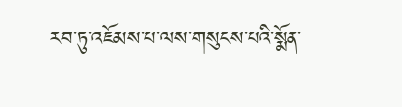རབ་ཏུ་འཇོམས་པ་ལས་གསུངས་པའི་སྨོན་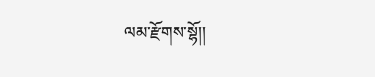ལམ་རྫོགས་སྷོ།།